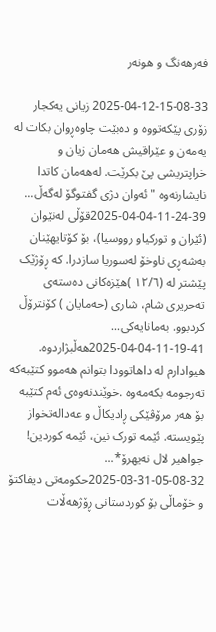فه‌رهه‌نگ‌ و هونه‌ر

2025-04-12-15-08-33 زیانی یەکجار زۆری پێکەتووە و دەبێت چاوەڕوان بکات لە یەمەن و عێراقیش هەمان زیان و خراپتریشی پێ بکرێت. لەهەمان کاتدا نایشارنەوە "ئەوان دژی گفتوگۆ لەگەڵ...
2025-04-04-11-24-39قۆڵی لەنێوان (ئێران و تورکیاو رووسیا)، بۆ کۆتایهێنان بەشەڕی ناوخۆ لەسوریا سازدرا. کە ڕۆژێک پێشتر لە (١٢/٦ )هێزەکانی دەستەی تەحریری شام، شاری (حەمایان ) کۆنترۆڵ کردبوو. بەمانایەکی...
2025-04-04-11-19-41هەڵبژاردوە. هیوادارم لە داهاتوودا بتوانم هەموو کتێبەکە تەرجومە بکەمەوە .خوێندنەوەی ئەم کتێبە بۆ هەر مرۆڤێکی ڕادیکاڵ و عەدالەتخواز پێویستە. ئێمە تورک نین، ئێمە کوردین! جواهیر لال نەیهرۆ*...
2025-03-31-05-08-32حکومەتی دیفاکتۆ و خۆماڵی بۆ کوردستانی ڕۆژهەڵات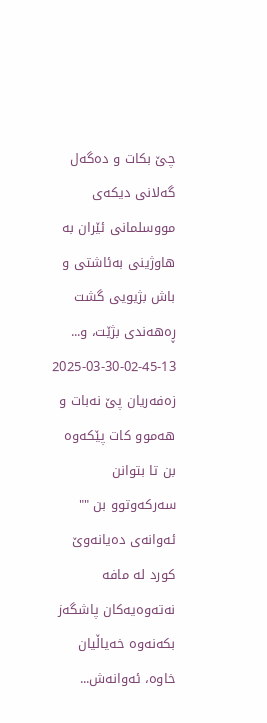چێ بکات و دەگەل گەلانی دیکەی مووسلمانی ئێران بە هاوژینی بەئاشتی و باش بژیویی‌ گشت ڕەهەندی بژێت، و...
2025-03-30-02-45-13 زەفەریان پێ نەبات و هەموو کات پێکەوە بن تا بتوانن سەرکەوتوو بن "" ئەوانەی دەیانەوێ کورد لە مافە نەتەوەیەکان پاشگەز بکەنەوە خەیاڵیان خاوە، ئەوانەش...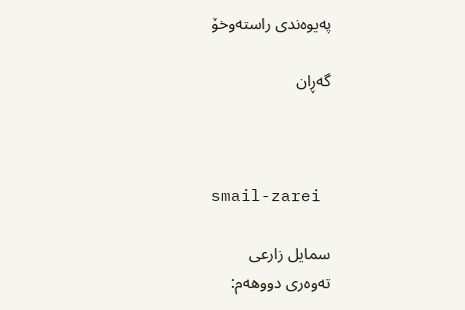په‌یوه‌ندی راسته‌وخۆ

گه‌ڕان



smail-zarei

سمایل زارعی‌
ته‌وه‌ری‌ دووهه‌م: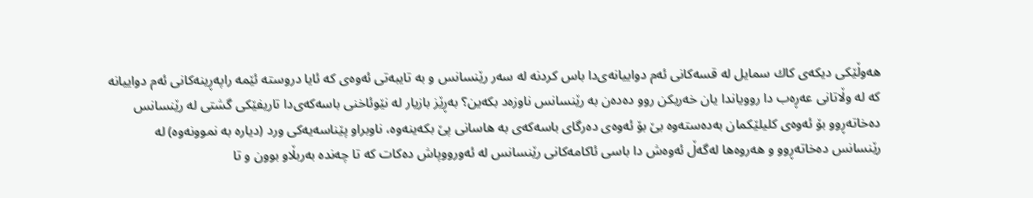هه‌وڵێكی‌ دیكه‌ی‌ كاك سمایل له‌ قسه‌كانی‌ ئه‌م دواییانه‌ی‌دا باس كردنه‌ له‌ سه‌ر رێنسانس و به‌ تایبه‌تی‌ ئه‌وه‌ی‌ كه‌ ئایا دروسته‌ ئێمه‌ راپه‌ڕینه‌كانی‌ ئه‌م دواییانه كه‌‌ له‌ وڵاتانی‌ عه‌ڕه‌ب دا روویاندا یان خه‌ریكن روو ده‌ده‌ن به‌ رێنسانس ناوزه‌د بكه‌ین؟ به‌ڕێز بازیار له‌ نێوئاخنی‌ باسه‌كه‌ی‌دا تاریفێكی‌ گشتی‌ له‌ رێنسانس ده‌خاته‌ڕوو بۆ ئه‌وه‌ی‌ كلیلێكمان به‌ده‌سته‌وه‌ بێ‌ بۆ ئه‌وه‌ی‌ ده‌رگای‌ باسه‌كه‌ی‌ به‌ هاسانی‌ پێ‌ بكه‌ینه‌وه‌، ناوبراو پێناسه‌یه‌كی‌ ورد (دیاره‌ به‌ نموونه‌وه‌) له‌ رێنسانس ده‌خاته‌ڕوو و هه‌روه‌ها له‌گه‌ڵ‌ ئه‌وه‌ش دا باسی‌ ئاكامه‌كانی‌ رێنسانس له‌ ئه‌ورووپاش ده‌كات كه‌ تا چه‌نده‌ به‌ربڵاو بوون و تا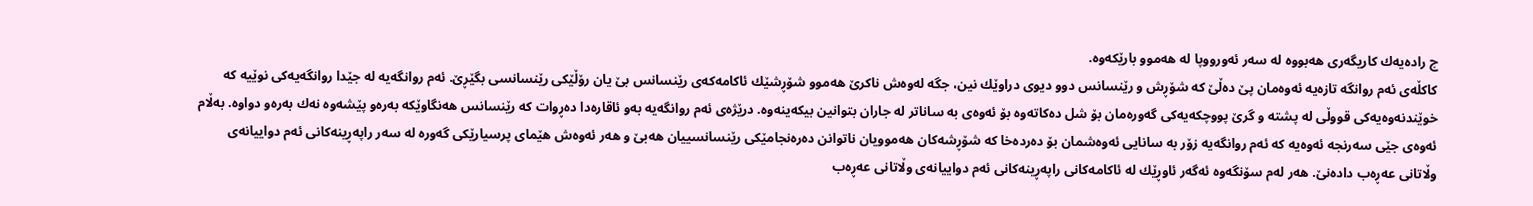چ راده‌یه‌ك كاریگه‌ری‌ هه‌بووه‌ له‌ سه‌ر ئه‌ورووپا له‌ هه‌موو بارێكه‌وه‌.
كاكڵه‌ی‌ ئه‌م روانگه‌ تازه‌یه‌ ئه‌وه‌مان پێ‌ ده‌ڵێ‌ كه‌ شۆڕش و رێنسانس دوو دیوی‌ دراوێك نین، جگه‌ له‌وه‌ش ناكرێ‌ هه‌موو شۆڕشێك ئاكامه‌كه‌ی‌ رێنسانس بێ‌ یان رۆڵێكی‌ رێنسانسی‌ بگێڕێ. ئه‌م روانگه‌یه‌ له‌ جێدا روانگه‌یه‌كی‌ نوێیه‌ كه‌ خوێندنه‌وه‌یه‌كی‌ قووڵی‌ له‌ پشته‌ و گرێ‌ پووچكه‌یه‌كی‌ گه‌وره‌مان بۆ شل ده‌كاته‌وه‌ بۆ ئه‌وه‌ی‌ به‌ ساناتر له‌ جاران بتوانین بیكه‌ینه‌وه‌‌. درێژه‌ی‌ ئه‌م روانگه‌یه‌ به‌و ئاقاره‌دا ده‌ڕوات كه‌ رێنسانس هه‌نگاوێكه‌ به‌ره‌و پێشه‌وه‌ نه‌ك به‌ره‌و دواوه‌. به‌ڵام ئه‌وه‌ی‌ جێی‌ سه‌رنجه‌ ئه‌وه‌یه‌ كه‌ ئه‌م روانگه‌یه‌ زۆر به‌ سانایی‌ ئه‌وه‌شمان بۆ ده‌رده‌خا كه‌ شۆڕشه‌كان هه‌موویان ناتوانن ده‌ره‌نجامێكی‌ رێنسانسییان هه‌بێ‌ و هه‌ر ئه‌وه‌ش هێمای‌ پرسیارێكی‌ گه‌وره‌ له‌ سه‌ر راپه‌ڕینه‌كانی‌ ئه‌م دواییانه‌ی‌ وڵاتانی‌ عه‌ڕه‌ب داده‌نێ‌. هه‌ر له‌م سۆنگه‌وه‌ ئه‌گه‌ر ئاوڕێك له‌ ئاكامه‌كانی‌ راپه‌ڕینه‌كانی‌ ئه‌م دواییانه‌ی‌ وڵاتانی‌ عه‌ڕه‌ب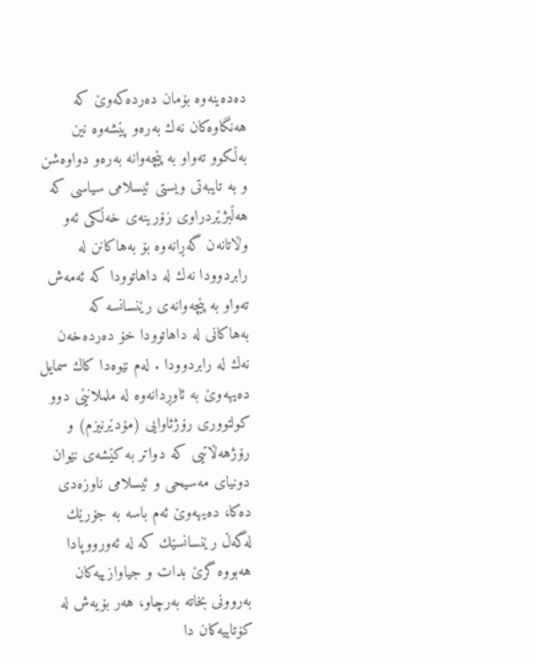ده‌ده‌ینه‌وه‌ بۆمان ده‌رده‌كه‌وێ‌ كه‌ هه‌نگاوه‌كان نه‌ك به‌ره‌و پێشه‌وه‌ نین به‌ڵكوو ته‌واو به‌ پێچه‌وانه‌ به‌ره‌و دواوه‌شن و به‌ تایبه‌تی‌ ویستی‌ ئیسلامی‌ سیاسی‌ كه‌ هه‌ڵبژێردراوی‌ زۆرینه‌ی‌ خه‌ڵكی‌ ئه‌و وڵاتانه‌ن گه‌ڕانه‌وه‌ بۆ به‌هاكانن له‌ رابردوودا نه‌ك له‌ داهاتوودا كه‌ ئه‌مه‌ش ته‌واو به‌ پێچه‌وانه‌ی‌ رێنسانسه‌ كه‌ به‌هاكانی‌ له‌ داهاتوودا خۆ ده‌رده‌خه‌ن نه‌ك له‌ رابردوودا . له‌م نێوه‌دا كاك سمایل ده‌یهه‌وێ‌ به‌ ئاوڕدانه‌وه‌ له‌ ململانێی‌ دوو كولتووری‌ رۆژئاوایی (مۆدێرنیزم) و رۆژهه‌ڵاتیی‌ كه‌ دواتر به‌ كێشه‌ی‌ نێوان دونیای‌ مه‌سیحی‌ و ئیسلامی‌ ناوزه‌دی‌ ده‌كا، ده‌یهه‌وێ‌ ئه‌م باسه‌ به‌ جۆرێك له‌گه‌ڵ‌ رێنسانسێك كه‌ له‌ ئه‌ورووپادا هه‌بووه‌ گرێ‌ بدات و جیاوازییه‌كان به‌روونی‌ بخاته‌ به‌رچاو، هه‌ر بۆیه‌ش له‌ كۆتاییه‌كان دا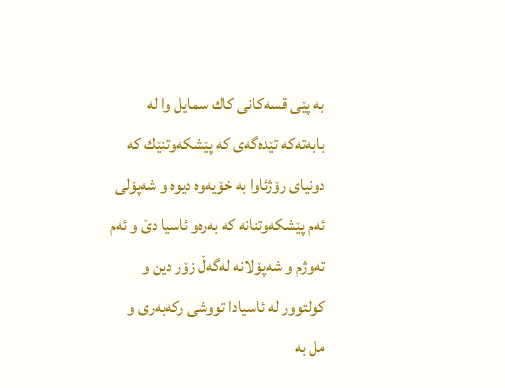به‌ پێی‌ قسه‌كانی‌ كاك سمایل وا له‌ بابه‌ته‌كه‌ تێده‌گه‌ی‌ كه‌ پێشكه‌وتنێك كه‌ دونیای‌ رۆژئاوا به‌ خۆیه‌وه‌ دیوه‌ و شه‌پۆلی‌ ئه‌م پێشكه‌وتنانه‌ كه‌ به‌ره‌و ئاسیا دێ‌ و ئه‌م ته‌وژم و شه‌پۆلانه‌ له‌گه‌ڵ‌ زۆر دین و كولتوور له‌ ئاسیادا تووشی‌ ركه‌به‌ری‌ و مل به‌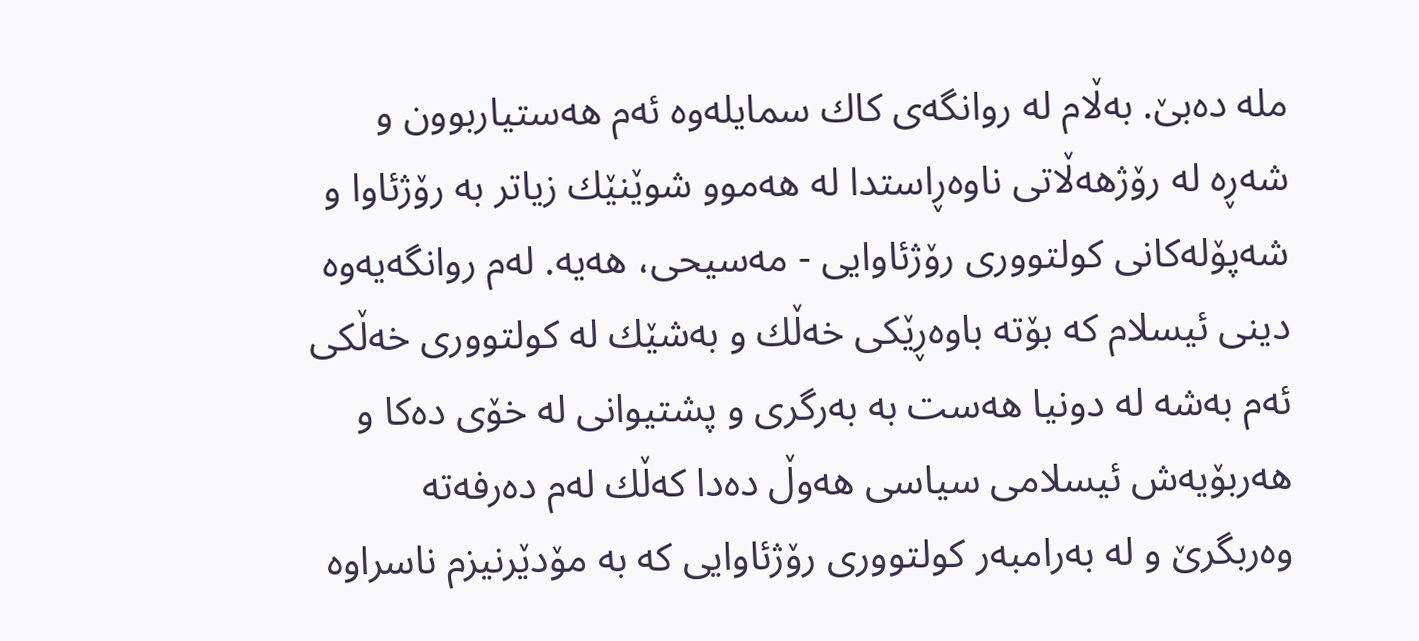مله‌ ده‌بێ‌. به‌ڵام له‌ روانگه‌ی‌ كاك سمایله‌وه‌ ئه‌م هه‌ستیاربوون و شه‌ڕه‌ له‌ رۆژهه‌ڵاتی‌ ناوه‌ڕاستدا له‌ هه‌موو شوێنێك زیاتر به‌ رۆژئاوا و شه‌پۆله‌كانی‌ كولتووری‌ رۆژئاوایی‌‌ - مه‌سیحی‌، هه‌یه‌. له‌م روانگه‌یه‌وه‌ دینی‌ ئیسلام كه‌ بۆته‌ باوه‌ڕێكی‌ خه‌ڵك و به‌شێك له‌ كولتووری‌ خه‌ڵكی‌ ئه‌م به‌شه‌ له‌ دونیا هه‌ست به‌ به‌رگری‌ و پشتیوانی‌ له‌ خۆی‌ ده‌كا و هه‌ربۆیه‌ش ئیسلامی‌ سیاسی‌ هه‌وڵ‌ ده‌دا كه‌ڵك له‌م ده‌رفه‌ته‌ وه‌ربگرێ‌ و له‌ به‌رامبه‌ر كولتووری‌ رۆژئاوایی‌ كه‌ به‌ مۆدێرنیزم ناسراوه‌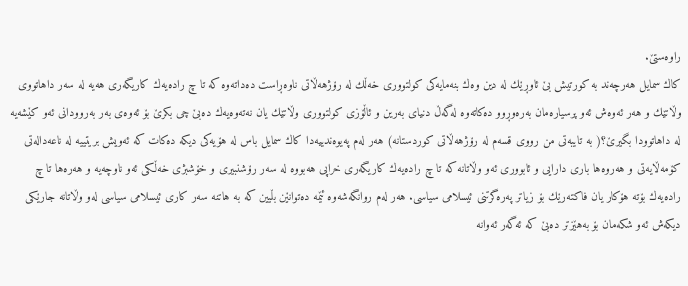راوه‌ستێ‌.
كاك سمایل هه‌رچه‌ند به‌ كورتیش بێ‌ ئاوڕێك له‌ دین وه‌ك بنه‌مایه‌كی‌ كولتووری‌ خه‌ڵك له‌ رۆژهه‌ڵاتی‌ ناوه‌ڕاست ده‌داته‌وه‌ كه‌ تا چ راده‌یه‌ك كاریگه‌ری‌ هه‌یه‌ له‌ سه‌ر داهاتووی‌ وڵاتێك و هه‌ر ئه‌وه‌ش ئه‌و پرسیاره‌مان به‌ره‌وڕوو ده‌كاته‌وه‌ له‌گه‌ڵ‌ دنیای‌ به‌رین و ئاڵۆزی‌ كولتووری‌ وڵاتێك یان نه‌ته‌وه‌یه‌ك ده‌بێ‌ چی‌ بكرێ‌ بۆ ئه‌وه‌ی‌ به‌ر به‌روودانی‌ ئه‌و كێشه‌یه‌ له‌ داهاتوودا بگیرێ‌؟( به‌ تایبه‌تی‌ من رووی‌ قسه‌م له‌ رۆژهه‌ڵاتی‌ كوردستانه‌) هه‌ر له‌م په‌یوه‌ندییه‌دا كاك سمایل باس له‌ هۆیه‌كی‌ دیكه‌ ده‌كات كه‌ ئه‌ویش بریتییه‌ له‌ ناعه‌داله‌تی‌ كۆمه‌ڵایه‌تی‌ و هه‌روه‌ها باری‌ دارایی‌ و ئابووری‌ ئه‌و وڵاتانه‌ كه‌ تا چ راده‌یه‌ك كاریگه‌ری‌ خراپی‌ هه‌بووه‌ له‌ سه‌ر رۆشنبیری‌ و خۆشبژی‌ خه‌ڵكی‌ ئه‌و ناوچه‌یه‌ و هه‌ره‌ها تا چ راده‌یه‌ك بۆته‌ هۆكار یان فاكته‌رێك بۆ زیاتر په‌ره‌گرتنی‌ ئیسلامی‌ سیاسی‌. هه‌ر له‌م روانگه‌شه‌وه‌ ئێمه‌ ده‌توانێن بڵیین كه‌ به‌ هاتنه‌ سه‌ر كاری‌ ئیسلامی‌ سیاسی‌ له‌و وڵاتانه‌ جارێكی‌ دیكه‌ش ئه‌و شكه‌مان بۆ به‌هێزتر ده‌بێ‌ كه‌ ئه‌گه‌ر ئه‌وانه‌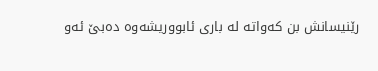رێنیسانش بن كه‌واته‌ له‌ باری‌ ئابووریشه‌وه‌ ده‌بێ‌ ئه‌و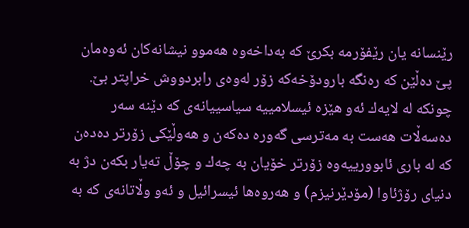رێنسانه‌ یان رێفۆرمه‌ بكرێ‌ كه‌ به‌داخه‌وه‌ هه‌موو نیشانه‌كان ئه‌وه‌مان پێ‌ ده‌ڵێن كه‌ ره‌نگه‌ بارودۆخه‌كه‌ زۆر له‌وه‌ی‌ رابردووش خراپتر بێ‌. چونكه‌ له‌ لایه‌ك ئه‌و هێزه‌ ئیسلامییه‌ سیاسییانه‌ی‌ كه‌ دێنه‌ سه‌ر ده‌سه‌ڵات هه‌ست به‌ مه‌ترسی‌ گه‌وره‌ ده‌كه‌ن و هه‌وڵێكی‌ زۆرتر ده‌ده‌ن كه‌ له‌ باری‌ ئابوورییه‌وه‌ زۆرتر خۆیان به‌ چه‌ك و چۆڵ‌ ته‌یار بكه‌ن دژ به‌ دنیای‌ رۆژئاوا (مۆدێرنیزم) و هه‌روه‌ها ئیسرائیل و ئه‌و وڵاتانه‌ی‌ كه‌ به‌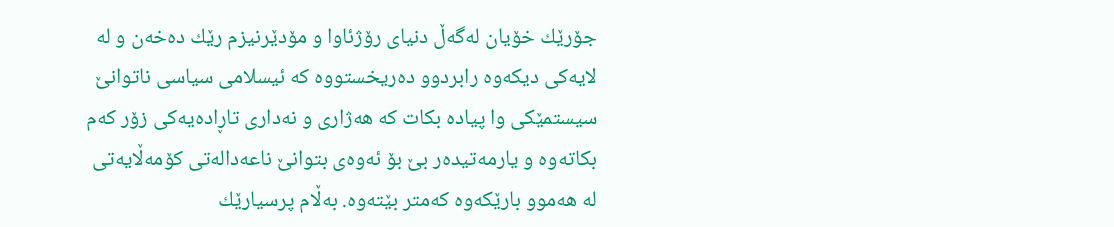جۆرێك خۆیان له‌گه‌ڵ‌ دنیای‌ رۆژئاوا و مۆدێرنیزم رێك ده‌خه‌ن و له‌ لایه‌كی‌ دیكه‌وه‌ رابردوو ده‌ریخستووه‌ كه‌ ئیسلامی‌ سیاسی‌ ناتوانێ‌ سیستمێكی‌ وا پیاده‌ بكات كه‌ هه‌ژاری‌ و نه‌داری‌ تاڕاده‌یه‌كی‌ زۆر كه‌م بكاته‌وه‌ و یارمه‌تیده‌ر بێ‌ بۆ ئه‌وه‌ی‌ بتوانێ‌ ناعه‌داله‌تی‌ كۆمه‌ڵایه‌تی‌ له‌ هه‌موو بارێكه‌وه‌ كه‌متر بێته‌وه‌. به‌ڵام پرسیارێك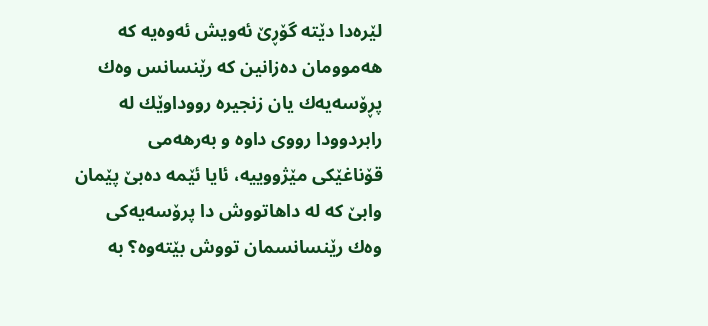لێره‌دا دێته‌ گۆڕێ‌ ئه‌ویش ئه‌وه‌یه‌‌ كه‌ هه‌موومان ده‌زانین كه‌ رێنسانس وه‌ك پڕۆسه‌یه‌ك یان زنجیره‌ رووداوێك له‌ رابردوودا رووی‌ داوه‌ و به‌رهه‌می‌ قۆناغێكی‌ مێژووییه‌، ئایا ئێمه‌ ده‌بێ‌ پێمان وابێ‌ كه‌ له‌ داهاتووش دا پرۆسه‌یه‌كی‌ وه‌ك رێنسانسمان تووش بێته‌وه‌؟ به‌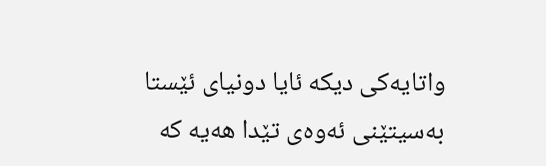واتایه‌كی‌ دیكه‌ ئایا دونیای‌ ئێستا به‌سیتێنی‌ ئه‌وه‌ی‌ تێدا هه‌یه‌ كه‌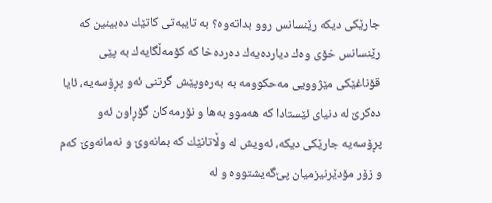جارێكی‌ دیكه‌ رێنسانس روو بداته‌وه‌؟ به‌ تایبه‌تی‌ كاتێك ده‌بینین كه‌ رێنسانس خۆی‌ وه‌ك دیارده‌یه‌ك ده‌رده‌خا كه‌ كۆمه‌ڵگایه‌ك به‌ پێی‌ قۆناغێكی‌ مێژوویی‌ مه‌حكوومه‌ به‌ به‌ره‌وپێش گرتنی‌ ئه‌و پڕۆسه‌یه‌، ئایا ده‌كرێ‌ له‌ دنیای‌ ئێستادا كه‌ هه‌موو به‌ها و نۆرمه‌كان گۆڕاون ئه‌و پڕۆسه‌یه‌ جارێكی‌ دیكه‌، ئه‌ویش له‌ وڵاتانێك كه‌ بمانه‌وێ‌ و نه‌مانه‌وێ‌ كه‌م و زۆر مۆدێرنیزمیان پێ‌گه‌یشتووه‌ و له‌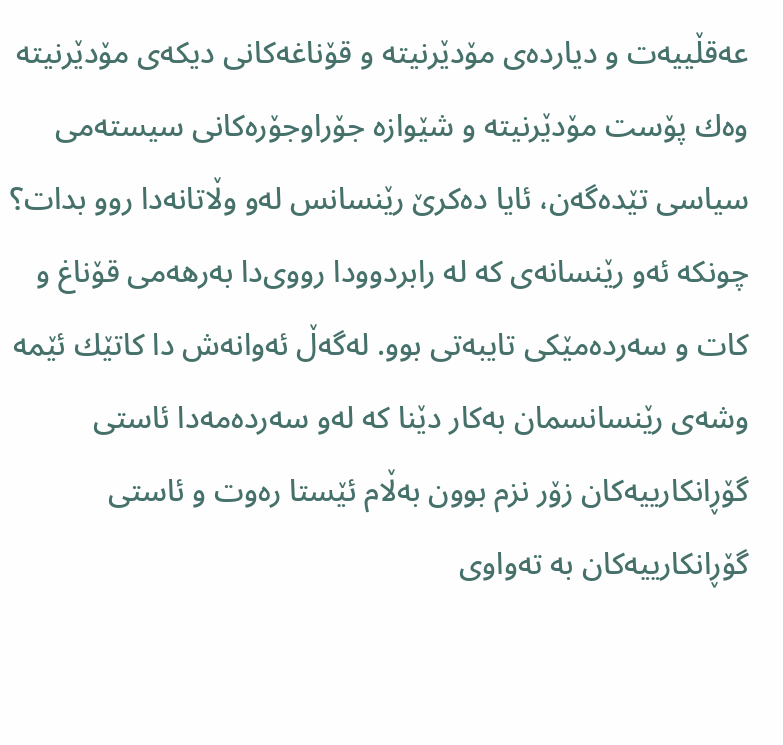عه‌قڵییه‌ت و دیارده‌ی‌ مۆدێرنیته‌ و قۆناغه‌كانی‌ دیكه‌ی‌ مۆدێرنیته‌ وه‌ك پۆست مۆدێرنیته‌ و شێوازه‌ جۆراوجۆره‌كانی‌ سیسته‌می‌ سیاسی‌ تێده‌گه‌ن، ئایا ده‌كرێ‌ رێنسانس له‌و وڵاتانه‌دا روو بدات؟ چونكه‌ ئه‌و رێنسانه‌ی‌ كه‌ له‌ رابردوودا رووی‌دا به‌رهه‌می‌ قۆناغ و كات و سه‌رده‌مێكی‌ تایبه‌تی‌ بوو. له‌گه‌ڵ‌ ئه‌وانه‌ش دا كاتێك ئێمه‌ وشه‌ی‌ رێنسانسمان به‌كار دێنا كه‌ له‌و سه‌رده‌مه‌دا ئاستی‌ گۆڕانكارییه‌كان زۆر نزم بوون به‌ڵام ئێستا ره‌وت و ئاستی‌ گۆڕانكارییه‌كان به‌ ته‌واوی‌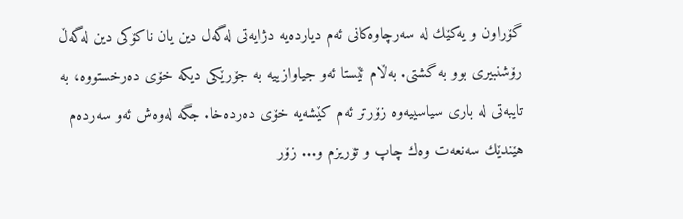گۆراون و یه‌كێك له‌ سه‌رچاوه‌كانی‌ ئه‌م دیارده‌یه‌ دژایه‌تی‌ له‌گه‌ل دین یان ناكۆكی‌ دین له‌گه‌ڵ‌ رۆشنبیری‌ بوو به‌ گشتی‌. به‌ڵام ئێستا ئه‌و جیاوازییه‌ به‌ جۆرێكی‌ دیكه‌ خۆی‌ ده‌رخستووه‌، به‌ تایبه‌تی‌ له‌ باری‌ سیاسییه‌وه‌ زۆرتر ئه‌م كێشه‌یه‌ خۆی‌ ده‌رده‌خا. جگه‌ له‌وه‌ش ئه‌و سه‌رده‌م هێندێك سه‌نعه‌ت وه‌ك چاپ و تۆریزم و... زۆر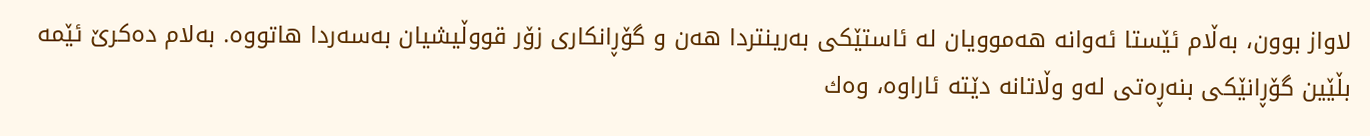لاواز بوون، به‌ڵام ئێستا ئه‌وانه‌ هه‌موویان له‌ ئاستێكی‌ به‌رینتردا هه‌ن و گۆڕانكاری‌ زۆر قووڵیشیان به‌سه‌ردا هاتووه‌. به‌لام ده‌كرێ‌ ئێمه‌ بڵێین گۆڕانێكی‌ بنه‌ڕه‌تی‌ له‌و وڵاتانه‌ دێته‌ ئاراوه‌، وه‌ك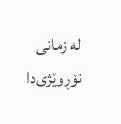له‌ زمانی‌ نۆڕوێژی‌دا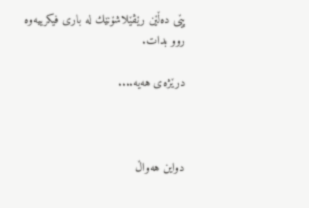پێی‌ ده‌ڵێن رێڤێلاشۆنێك له‌ باری‌ فیكرییه‌وه‌ روو بدات.

درێژه‌ی‌ هه‌یه‌....



دواین هه‌واڵ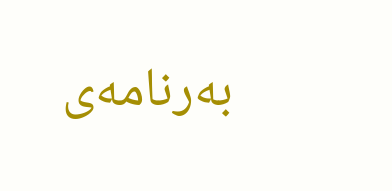به‌رنامه‌ی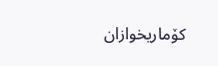کۆماریخوازان